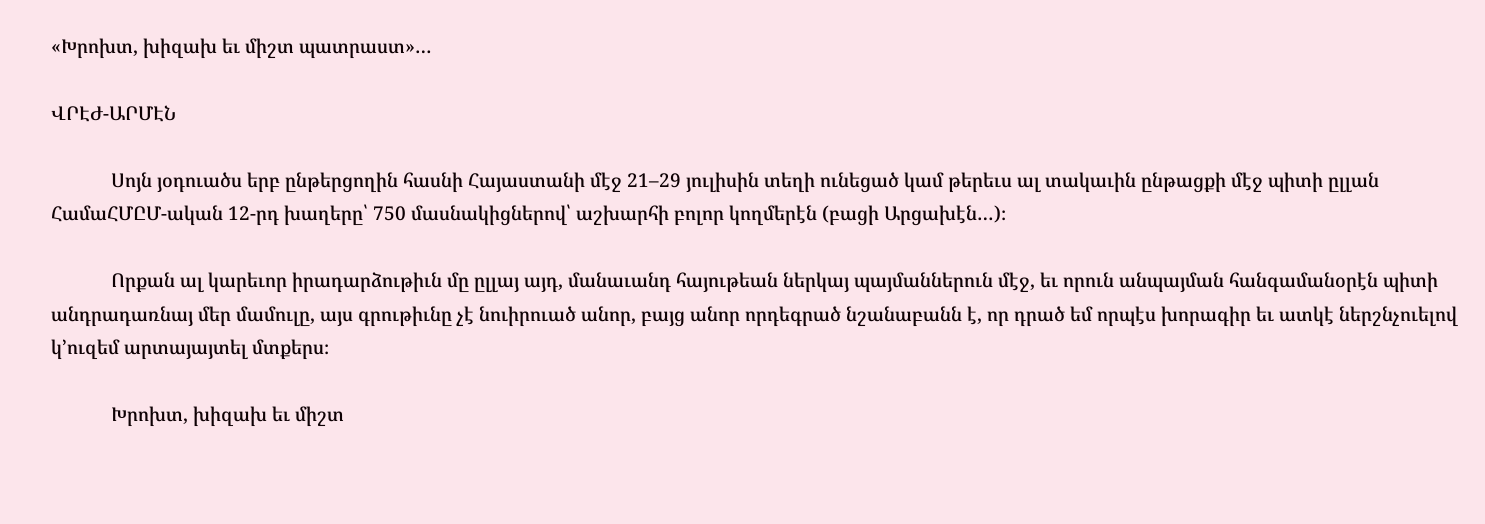«Խրոխտ, խիզախ եւ միշտ պատրաստ»…

ՎՐԷԺ-ԱՐՄԷՆ

            Սոյն յօդուածս երբ ընթերցողին հասնի Հայաստանի մէջ 21–29 յուլիսին տեղի ունեցած կամ թերեւս ալ տակաւին ընթացքի մէջ պիտի ըլլան ՀամաՀՄԸՄ-ական 12-րդ խաղերը՝ 750 մասնակիցներով՝ աշխարհի բոլոր կողմերէն (բացի Արցախէն…)։

            Որքան ալ կարեւոր իրադարձութիւն մը ըլլայ այդ, մանաւանդ հայութեան ներկայ պայմաններուն մէջ, եւ որուն անպայման հանգամանօրէն պիտի անդրադառնայ մեր մամուլը, այս գրութիւնը չէ նուիրուած անոր, բայց անոր որդեգրած նշանաբանն է, որ դրած եմ որպէս խորագիր եւ ատկէ ներշնչուելով կ՚ուզեմ արտայայտել մտքերս։

            Խրոխտ, խիզախ եւ միշտ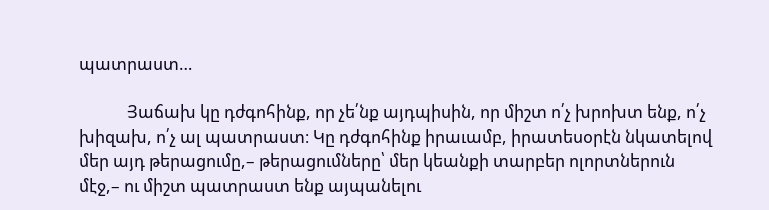պատրաստ…

            Յաճախ կը դժգոհինք, որ չե՛նք այդպիսին, որ միշտ ո՛չ խրոխտ ենք, ո՛չ խիզախ, ո՛չ ալ պատրաստ։ Կը դժգոհինք իրաւամբ, իրատեսօրէն նկատելով մեր այդ թերացումը,– թերացումները՝ մեր կեանքի տարբեր ոլորտներուն մէջ,– ու միշտ պատրաստ ենք այպանելու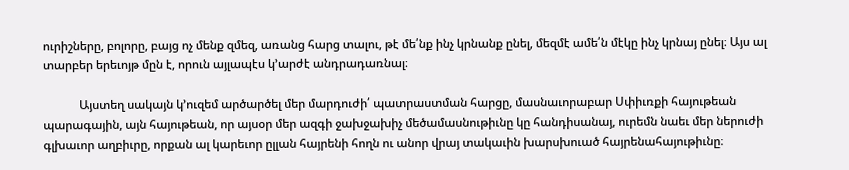ուրիշները, բոլորը, բայց ոչ մենք զմեզ, առանց հարց տալու, թէ մե՛նք ինչ կրնանք ընել, մեզմէ ամե՛ն մէկը ինչ կրնայ ընել։ Այս ալ տարբեր երեւոյթ մըն է, որուն այլապէս կ՚արժէ անդրադառնալ։

            Այստեղ սակայն կ՚ուզեմ արծարծել մեր մարդուժի՛ պատրաստման հարցը, մասնաւորաբար Սփիւռքի հայութեան պարագային, այն հայութեան, որ այսօր մեր ազգի ջախջախիչ մեծամասնութիւնը կը հանդիսանայ, ուրեմն նաեւ մեր ներուժի գլխաւոր աղբիւրը, որքան ալ կարեւոր ըլլան հայրենի հողն ու անոր վրայ տակաւին խարսխուած հայրենահայութիւնը։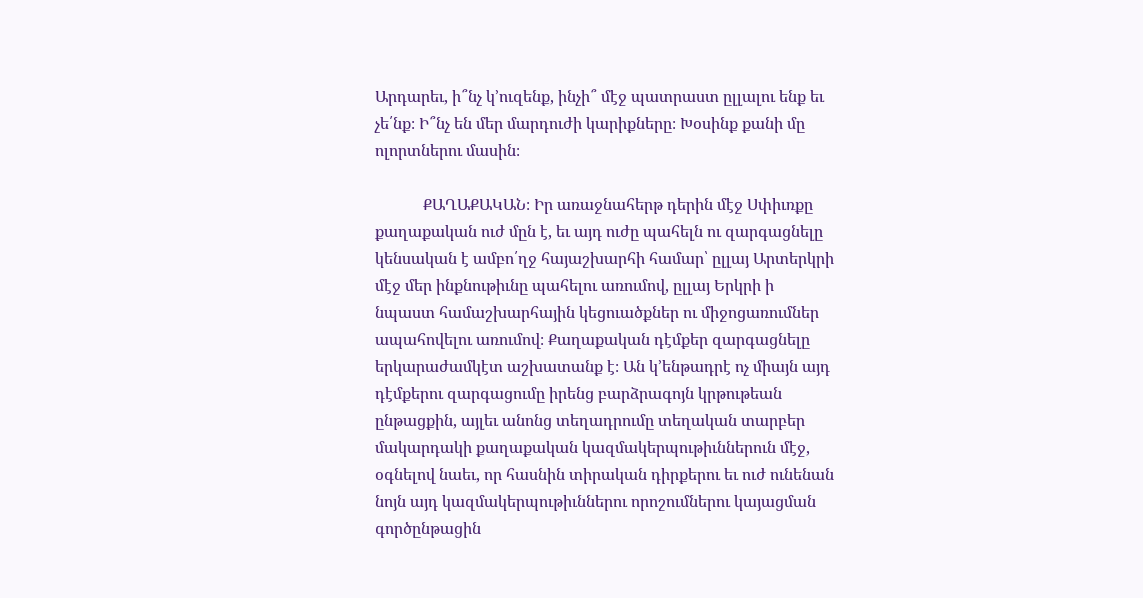Արդարեւ, ի՞նչ կ՚ուզենք, ինչի՞ մէջ պատրաստ ըլլալու ենք եւ չե՛նք։ Ի՞նչ են մեր մարդուժի կարիքները։ Խօսինք քանի մը ոլորտներու մասին։

            ՔԱՂԱՔԱԿԱՆ։ Իր առաջնահերթ դերին մէջ Սփիւռքը քաղաքական ուժ մըն է, եւ այդ ուժը պահելն ու զարգացնելը կենսական է ամբո՛ղջ հայաշխարհի համար՝ ըլլայ Արտերկրի մէջ մեր ինքնութիւնը պահելու առումով, ըլլայ Երկրի ի նպաստ համաշխարհային կեցուածքներ ու միջոցառումներ ապահովելու առումով։ Քաղաքական դէմքեր զարգացնելը երկարաժամկէտ աշխատանք է։ Ան կ՚ենթադրէ ոչ միայն այդ դէմքերու զարգացումը իրենց բարձրագոյն կրթութեան ընթացքին, այլեւ անոնց տեղադրումը տեղական տարբեր մակարդակի քաղաքական կազմակերպութիւններուն մէջ, օգնելով նաեւ, որ հասնին տիրական դիրքերու եւ ուժ ունենան նոյն այդ կազմակերպութիւններու որոշումներու կայացման գործընթացին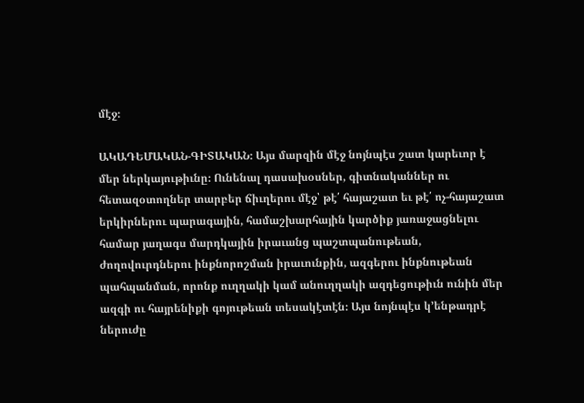մէջ։

ԱԿԱԴԵՄԱԿԱՆ-ԳԻՏԱԿԱՆ։ Այս մարզին մէջ նոյնպէս շատ կարեւոր է մեր ներկայութիւնը։ Ունենալ դասախօսներ, գիտնականներ ու հետազօտողներ տարբեր ճիւղերու մէջ՝ թէ՛ հայաշատ եւ թէ՛ ոչ-հայաշատ երկիրներու պարագային, համաշխարհային կարծիք յառաջացնելու համար յաղագս մարդկային իրաւանց պաշտպանութեան, ժողովուրդներու ինքնորոշման իրաւունքին, ազգերու ինքնութեան պահպանման, որոնք ուղղակի կամ անուղղակի ազդեցութիւն ունին մեր ազգի ու հայրենիքի գոյութեան տեսակէտէն։ Այս նոյնպէս կ՚ենթադրէ ներուժը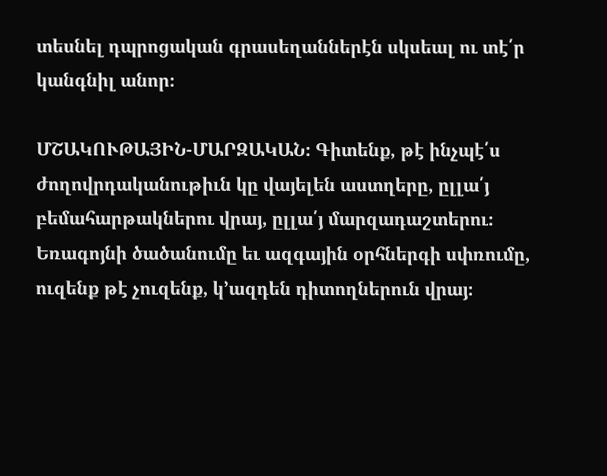տեսնել դպրոցական գրասեղաններէն սկսեալ ու տէ՛ր կանգնիլ անոր։

ՄՇԱԿՈՒԹԱՅԻՆ-ՄԱՐԶԱԿԱՆ։ Գիտենք, թէ ինչպէ՛ս ժողովրդականութիւն կը վայելեն աստղերը, ըլլա՛յ բեմահարթակներու վրայ, ըլլա՛յ մարզադաշտերու։ Եռագոյնի ծածանումը եւ ազգային օրհներգի սփռումը, ուզենք թէ չուզենք, կ՚ազդեն դիտողներուն վրայ։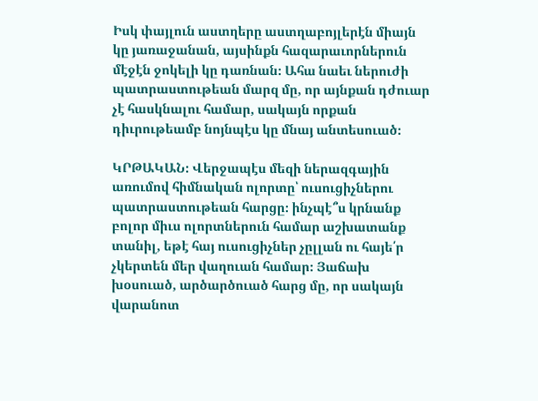Իսկ փայլուն աստղերը աստղաբոյլերէն միայն կը յառաջանան, այսինքն հազարաւորներուն մէջէն ջոկելի կը դառնան։ Ահա նաեւ ներուժի պատրաստութեան մարզ մը, որ այնքան դժուար չէ հասկնալու համար, սակայն որքան դիւրութեամբ նոյնպէս կը մնայ անտեսուած։

ԿՐԹԱԿԱՆ։ Վերջապէս մեզի ներազգային առումով հիմնական ոլորտը՝ ուսուցիչներու պատրաստութեան հարցը։ ինչպէ՞ս կրնանք բոլոր միւս ոլորտներուն համար աշխատանք տանիլ, եթէ հայ ուսուցիչներ չըլլան ու հայե՛ր չկերտեն մեր վաղուան համար։ Յաճախ խօսուած, արծարծուած հարց մը, որ սակայն վարանոտ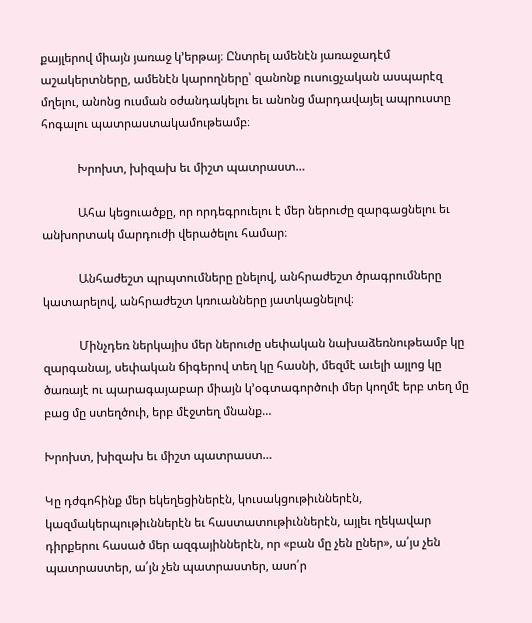քայլերով միայն յառաջ կ՚երթայ։ Ընտրել ամենէն յառաջադէմ աշակերտները, ամենէն կարողները՝ զանոնք ուսուցչական ասպարէզ մղելու, անոնց ուսման օժանդակելու եւ անոնց մարդավայել ապրուստը հոգալու պատրաստակամութեամբ։

            Խրոխտ, խիզախ եւ միշտ պատրաստ…

            Ահա կեցուածքը, որ որդեգրուելու է մեր ներուժը զարգացնելու եւ անխորտակ մարդուժի վերածելու համար։

            Անհաժեշտ պրպտումները ընելով, անհրաժեշտ ծրագրումները կատարելով, անհրաժեշտ կռուանները յատկացնելով։

            Մինչդեռ ներկայիս մեր ներուժը սեփական նախաձեռնութեամբ կը զարգանայ, սեփական ճիգերով տեղ կը հասնի, մեզմէ աւելի այլոց կը ծառայէ ու պարագայաբար միայն կ՚օգտագործուի մեր կողմէ երբ տեղ մը բաց մը ստեղծուի, երբ մէջտեղ մնանք…

Խրոխտ, խիզախ եւ միշտ պատրաստ…

Կը դժգոհինք մեր եկեղեցիներէն, կուսակցութիւններէն, կազմակերպութիւններէն եւ հաստատութիւններէն, այլեւ ղեկավար դիրքերու հասած մեր ազգայիններէն, որ «բան մը չեն ըներ», ա՛յս չեն պատրաստեր, ա՛յն չեն պատրաստեր, ասո՛ր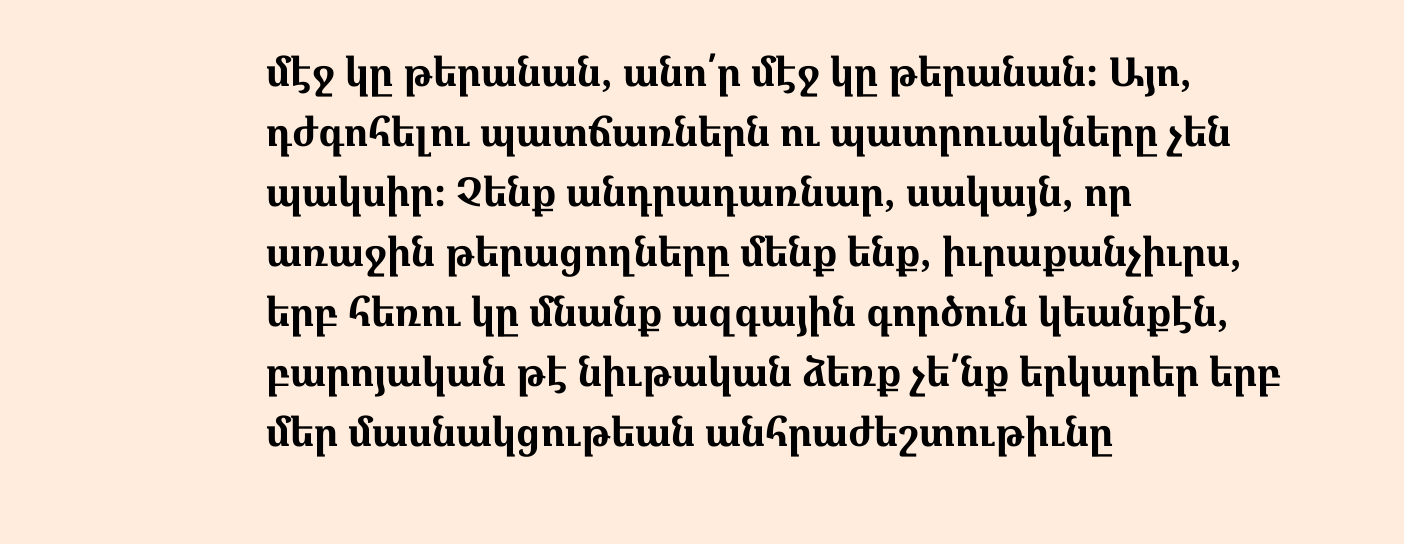մէջ կը թերանան, անո՛ր մէջ կը թերանան։ Այո, դժգոհելու պատճառներն ու պատրուակները չեն պակսիր։ Չենք անդրադառնար, սակայն, որ առաջին թերացողները մենք ենք, իւրաքանչիւրս, երբ հեռու կը մնանք ազգային գործուն կեանքէն, բարոյական թէ նիւթական ձեռք չե՛նք երկարեր երբ մեր մասնակցութեան անհրաժեշտութիւնը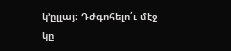կ՚ըլլայ։ Դժգոհելո՛ւ մէջ կը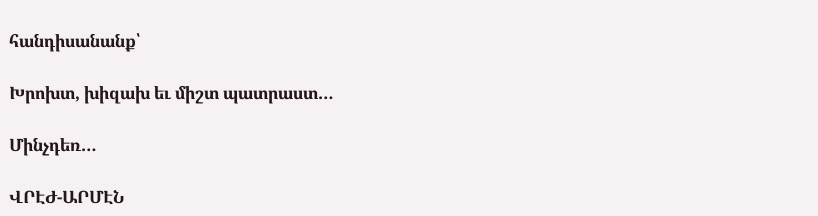հանդիսանանք՝

Խրոխտ, խիզախ եւ միշտ պատրաստ…

Մինչդեռ…

ՎՐԷԺ-ԱՐՄԷՆ